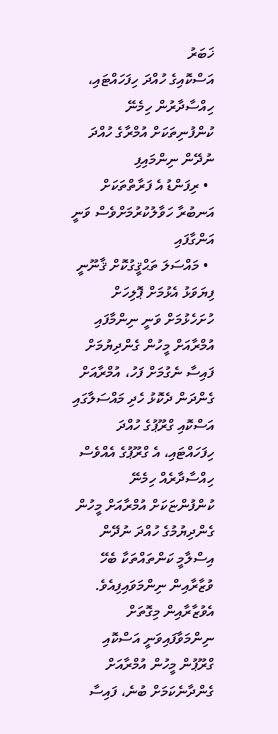ޚަބަރު
އަސްކޮއިގެ ހުއްދަ ހިފަހައްޓައި، ހިއްސާދާރުން ހިމެނޭ ކުންފުނިތަކަށް އުމްރާގެ ހުއްދަ ނުދޭން ނިންމައިފި
  • ރިފަންޑު އެ ފަރާތްތަކަށް އަނބުރާ ހަވާލުކުރުމަށްވެސް ވަނީ އަންގާފައި
  • މައްސަލަ ތަޙްޤީގުކޮށް ޤާނޫނީ ފިޔަވަޅު އެޅުމަށް ޕޮލިހަށް ހުށަހެޅުމަށް ވަނީ ނިންމާފައި
އުމްރާއަށް މީހުން ގެންދިޔުމަށް ފައިސާ ނެގުމަށް ފަހު، އުމްރާއަށް ގެންދަން ދެކޮޅު ހެދި މައްސަލާގައި އަސްކޮއި ގްރޫޕުގެ ހުއްދަ ހިފަހައްޓައި، އެ ގްރޫޕުގެ އެއްވެސް ހިއްސާދާރެއް ހިމެނޭ ކުންފުންޏަކަށް އުމްރާއަށް މީހުން ގެންދިޔުމުގެ ހުއްދަ ނުދޭން އިސްލާމީ ކަންތައްތަކާ ބެހޭ ވުޒާރާއިން ނިންމަވައިފިއެވެ.
އެވުޒާރާއިން މިގޮތަށް ނިންމަވާފައިވަނީ އަސްކޮއި ގްރޫޕުން މީހުން އުމްރާއަށް ގެންދާނެކަމަށް ބުނެ، ފައިސާ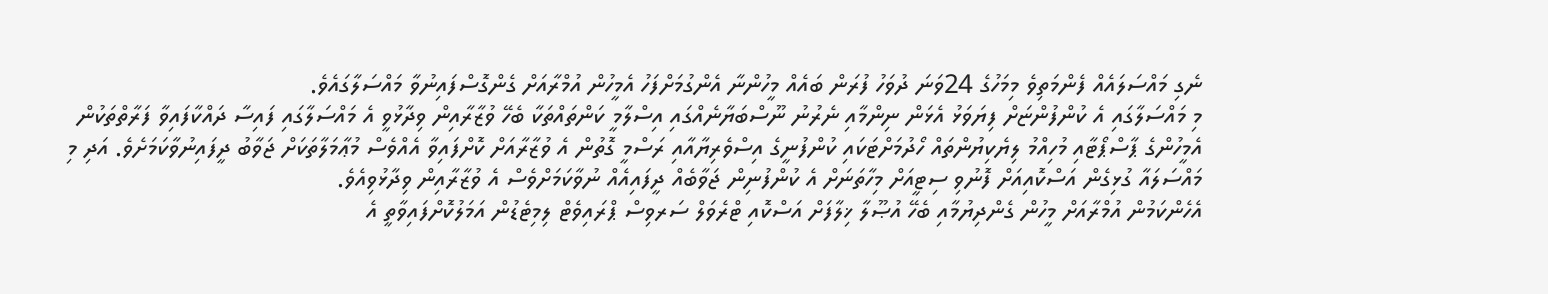ނެގި މައްސަލައެއް ފެންމަތިވެ މިމަހުގެ 24ވަނަ ދުވަހު ފުރަން ބައެއް މީހުންނާ އެންގުމަށްފަހު އެމީހުން އުމްރާއަށް ގެންގޮސްފައިނުވާ މައްސަލާގައެވެ.
މި މައްސަލާގައި އެ ކުންފުންޏަށް ފިޔަވަޅު އެޅަން ނިންމާއި ނެރުނު ނޫސްބަޔާނެއްގައި އިސްލާމީ ކަންތައްތަކާ ބެހޭ ވުޒާރާއިން ވިދާޅުވީ އެ މައްސަލާގައި ފައިސާ ދައްކާފައިވާ ފަރާތްތަކުން އެމީހުންގެ ޕާސްޕޯޓާއި މުހިއްމު ލިޔެކިޔުންތައް ހޯދުމަށްޓަކައި ކުންފުނީގެ އިސްވެރިޔާއާއި ރަސްމީ ގޮތުން އެ ވުޒާރާއަށް ކޮށްފައިވާ އެއްވެސް މުޢާމަލާތަކަށް ޖަވާބު ދީފައިނުވާކަމަށެވެ. އަދި މި މައްސަލައާ ގުޅިގެން އަސްކޮއިއަށް ފޮނުވި ސިޓީއަށް މިހާތަނަށް އެ ކުންފުނިން ޖަވާބެއް ދީފައިއެއް ނުވާކަމަށްވެސް އެ ވުޒާރާއިން ވިދާޅުވިއެވެ.
އެހެންކަމުން އުމްރާއަށް މީހުން ގެންދިޔުމާއި ބެހޭ އުޞޫލާ ޚިލާފަށް އަސްކޮއި ޓްރެވަލް ސަރވިސް ޕްރައިވެޓް ލިމިޓެޑުން އަމަލުކޮށްފައިވާތީ އެ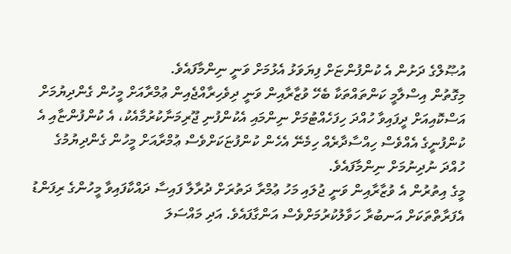އުޞޫލްގެ ދަށުން އެ ކުންފުންޏަށް ފިޔަވަޅު އެޅުމަށް ވަނީ ނިންމާފައެވެ.
މިގޮތުން އިސްލާމީ ކަންތައްތަކާ ބެހޭ ވުޒާރާއިން ވަނީ ދިވެހިރާއްޖެއިން ޢުމްރާއަށް މީހުން ގެންދިޔުމަށް އަސްކޮއިއަށް ދީފައިވާ ހުއްދަ ހިފަހެއްޓުމަށް ނިންމައި އެކުންފުނި ޖޫރިމަނާކުރުމާއެކު، އެ ކުންފުންޏާއި އެ ކުންފުނީގެ އެއްވެސް ހިއްސާދާރެއް ހިމެނޭ އެހެން ކުންފުޏަކަށްވެސް ޢުމްރާއަށް މީހުން ގެންދިޔުމުގެ ހުއްދަ ނުދިނުމަށް ނިންމާފައެވެ.
މީގެ އިތުރުން އެ ވުޒާރާއިން ވަނީ ޖުލައި މަހު ޢުމްރާ ދަތުރަށް ދުރާލާ ފައިސާ ދައްކާފައިވާ މީހުންގެ ރިފަންޑު އެފަރާތްތަކަށް އަނބުރާ ހަވާލުކުރުމަށްވެސް އަންގާފައެވެ. އަދި މައްސަލަ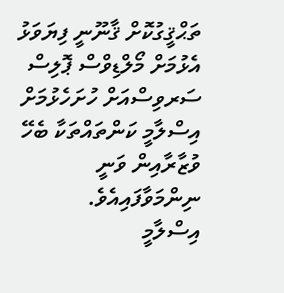ތަޙްޤީގުކޮށް ޤާނޫނީ ފިޔަވަޅު އެޅުމަށް މޯލްޑިވްސް ޕޮލިސް ސަރވިސްއަށް ހުށަހެޅުމަށް އިސްލާމީ ކަންތައްތަކާ ބެހޭ ވުޒާރާއިން ވަނީ ނިންމަވާފައިއެވެ.
އިސްލާމީ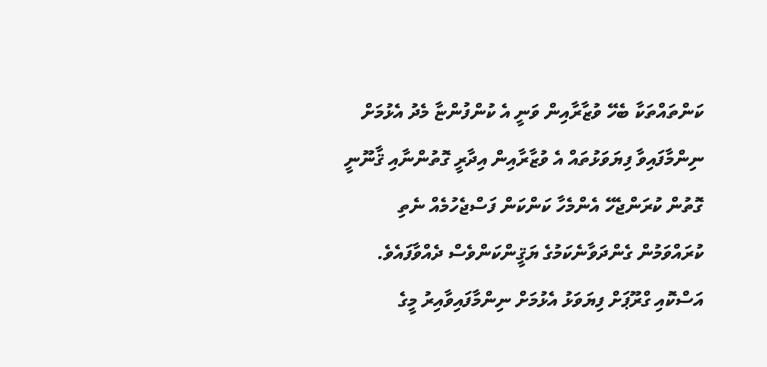ކަންތައްތަކާ ބެހޭ ވުޒާރާއިން ވަނީ އެ ކުންފުންޏާ މެދު އެޅުމަށް ނިންމާފައިވާ ފިޔަވަޅުތައް އެ ވުޒާރާއިން އިދާރީ ގޮތުންނާއި ޤާނޫނީ ގޮތުން ކުރަންޖެހޭ އެންމެހާ ކަންކަން ފަސްޖެހުމެއް ނެތި ކުރައްވަމުން ގެންދަވާނެކަމުގެ ޔަޤީންކަންވެސް ދެއްވާފައެވެ.
އަސްކޮއި ގްރޫޕަށް ފިޔަވަޅު އެޅުމަށް ނިންމާފައިވާއިރު މީގެ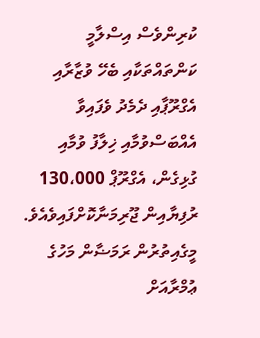ކުރިންވެސް އިސްލާމީ ކަންތައްތަކާއި ބެހޭ ވުޒާރާއި އެގްރޫޕާއި ދެމެދު ވެފައިވާ އެއްބަސްވުމާއި ޚިލާފު ވުމާއި ގުޅިގެން، އެގްރޫޕް 130،000 ރުފިޔާއިން ޖޫރިމަނާކޮށްފައިވެއެވެ. މީގެއިތުރުން ރަމަޟާން މަހުގެ ޢުމްރާއަށް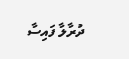ދުރާލާ ފައިސާ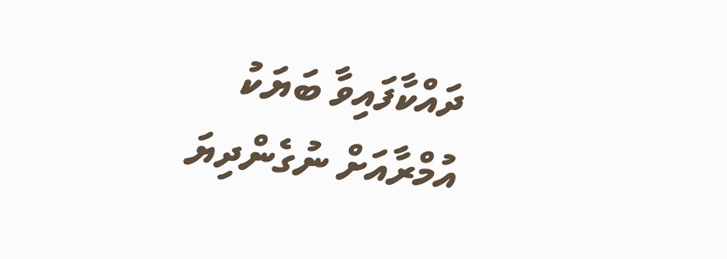ދައްކާފައިވާ ބަޔަކު އުމްރާއަށް ނުގެންދިޔަ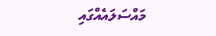މައްސަލައެއްގައި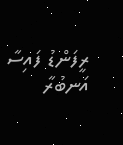ރީފަންޑު ފައިސާ އަނބުރާ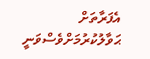އެފަރާތަށް ޙަވާލުކުރުމަށްވެސްވަނީ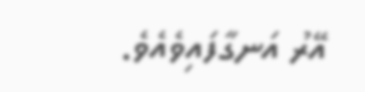އޭރު އަނގާފައިވެއެވެ.